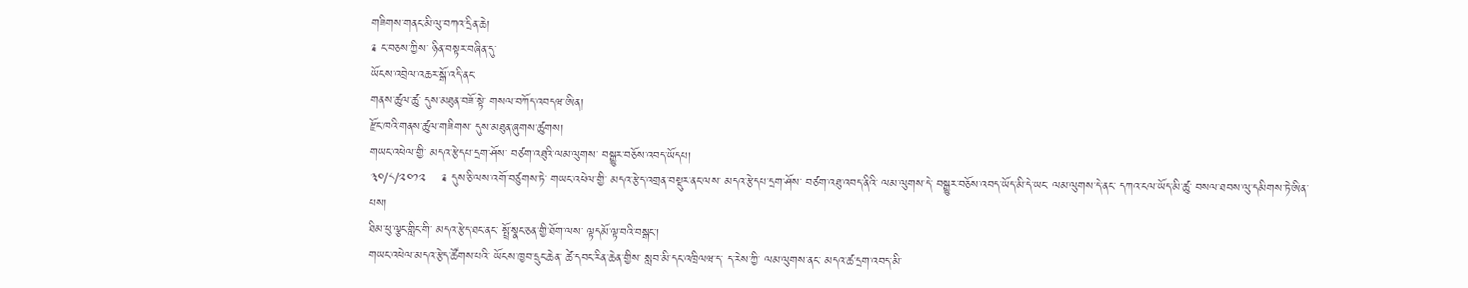གཟིགས་གནང་མི་ལུ་བཀའ་དྲིན་ཆེ།
༉ ང་བཅས་ཀྱིས་ ཉིན་བསྟར་བཞིན་དུ་
ཡོངས་འབྲེལ་འཆར་སྒོ་འདི་ནང་
གནས་ཚུལ་ཚུ་ དུས་མཐུན་བཟོ་སྟེ་ གསལ་བཀོད་འབདཝ་ཨིན།
རྫོང་ཁའི་གནས་ཚུལ་གཟིགས་ དུས་མཐུན་ཞུགས་ཚུགས།
གཡང་འཕེལ་གྱི་ མདའ་རྩེདཔ་དྲག་ཤོས་ བཙག་འཐུའི་ལམ་ལུགས་ བསྒྱུར་བཅོས་འབད་ཡོདཔ།
༣༠/༨/༢༠༡༢    ༉ དུས་ཅི་ལས་འགོ་བཙུགས་ཏེ་ གཡང་འཕེལ་གྱི་ མདའ་རྩེད་འགྲན་བསྡུར་ནང་ལས་ མདའ་རྩེདཔ་དྲག་ཤོས་ བཙག་འཐུ་འབད་ནིའི་ ལམ་ལུགས་དེ་ བསྒྱུར་བཅོས་འབད་ཡོད་མི་དེ་ཡང་ ལམ་ལུགས་དེ་ནང་ དཀའ་ངལ་ཡོད་མི་ཚུ་ བསལ་ཐབས་ལུ་དམིགས་ཏེ་ཨིན་པས།
ཐིམ་ཕུ་ལྕང་གླིང་གི་ མདའ་རྩེད་ཐང་ནང་ སྤྲོ་སྣང་ཅན་གྱི་ཐོག་ལས་ ལྟདམོ་ལྟ་བའི་བསྒང་།
གཡང་འཕེལ་མདའ་རྩེད་ཚོགས་པའི་ ཡོངས་ཁྱབ་དྲུང་ཆེན་ ཚེ་དབང་རིན་ཆེན་གྱིས་ སླབ་མི་དང་འཁྲིལཝ་ད་ ད་རེས་ཀྱི་ ལམ་ལུགས་ནང་ མདའ་ཚ་དྲག་འབད་མི་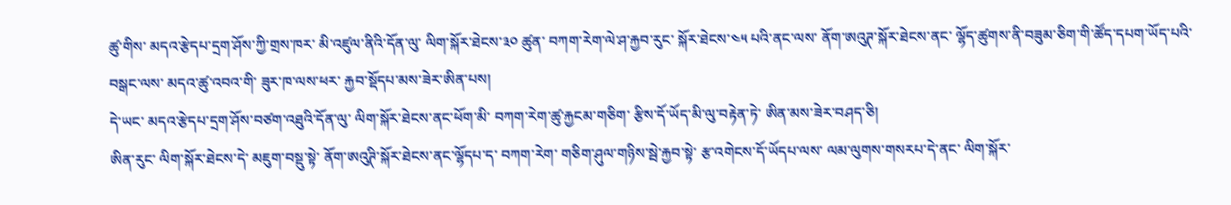ཚུ་གིས་ མདའ་རྩེདཔ་དྲག་ཤོས་ཀྱི་གྲས་ཁར་ མི་འཛུལ་ནིའི་དོན་ལུ་ ལིག་སྐོར་ཐེངས་༣༠ ཚུན་ བཀག་རེག་ལེ་ཤ་རྐྱབ་རུང་ སྐོར་ཐེངས་༤༥ པའི་ནང་ལས་ ནོག་ཨའུཊ་སྐོར་ཐེངས་ནང་ ལྷོད་ཚུགས་ནི་བཟུམ་ཅིག་གི་ཚོད་དཔག་ཡོད་པའི་བསྒང་ལས་ མདའ་ཚུ་འབའ་གི་ ཟུར་ཁ་ལས་ཕར་ རྐྱབ་སྡོདཔ་མས་ཟེར་ཨིན་པས།
དེ་ཡང་ མདའ་རྩེདཔ་དྲག་ཤོས་བཙག་འཐུའི་དོན་ལུ་ ལིག་སྐོར་ཐེངས་ནང་ཕོག་མི་ བཀག་རེག་ཚུ་རྐྱངམ་གཅིག་ རྩིས་དོ་ཡོད་མི་ལུ་བརྟེན་ཏེ་ ཨིན་མས་ཟེར་བཤད་ཅི།
ཨིན་རུང་ ལིག་སྐོར་ཐེངས་དེ་ མཇུག་བསྡུ་སྟེ་ ནོག་ཨའུཊི་སྐོར་ཐེངས་ནང་ལྷོདཔ་ད་ བཀག་རེག་ གཅིག་ཤུལ་གཉིས་སྦེ་རྐྱབ་སྟེ་ རྩ་འགེངས་དོ་ཡོདཔ་ལས་ ལམ་ལུགས་གསརཔ་དེ་ནང་ ལིག་སྐོར་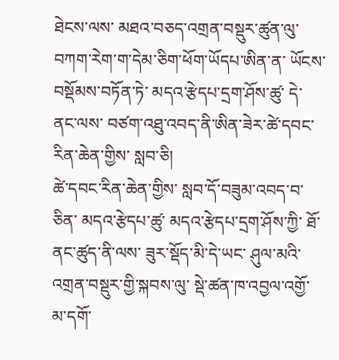ཐེངས་ལས་ མཐའ་བཅད་འགྲན་བསྡུར་ཚུན་ལུ་ བཀག་རེག་ག་དེམ་ཅིག་ཕོག་ཡོདཔ་ཨིན་ན་ ཡོངས་བསྡོམས་བཏོན་ཏེ་ མདའ་རྩེདཔ་དྲག་ཤོས་ཚུ་ དེ་ནང་ལས་ བཙག་འཐུ་འབད་ནི་ཨིན་ཟེར་ཚེ་དབང་རིན་ཆེན་གྱིས་ སླབ་ཅི།
ཚེ་དབང་རིན་ཆེན་གྱིས་ སླབ་དོ་བཟུམ་འབད་བ་ཅིན་ མདའ་རྩེདཔ་ཚུ་ མདའ་རྩེདཔ་དྲག་ཤོས་ཀྱི་ ཐོ་ནང་ཚུད་ནི་ལས་ ཟུར་སྡོད་མི་དེ་ཡང་ ཤུལ་མའི་འགྲན་བསྡུར་གྱི་སྐབས་ལུ་ སྡེ་ཚན་ཁ་འབྱལ་འགྱོ་མ་དགོ་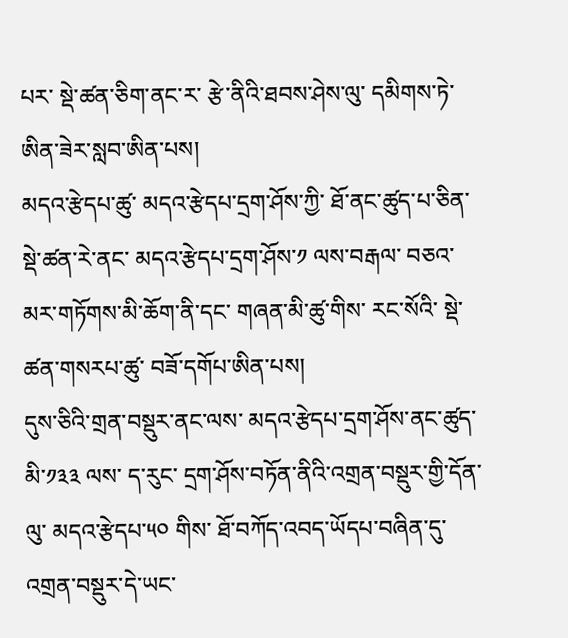པར་ སྡེ་ཚན་ཅིག་ནང་ར་ རྩེ་ནིའི་ཐབས་ཤེས་ལུ་ དམིགས་ཏེ་ཨིན་ཟེར་སླབ་ཨིན་པས།
མདའ་རྩེདཔ་ཚུ་ མདའ་རྩེདཔ་དྲག་ཤོས་ཀྱི་ ཐོ་ནང་ཚུད་པ་ཅིན་ སྡེ་ཚན་རེ་ནང་ མདའ་རྩེདཔ་དྲག་ཤོས་༡ ལས་བརྒལ་ བཅའ་མར་གཏོགས་མི་ཆོག་ནི་དང་ གཞན་མི་ཚུ་གིས་ རང་སོའི་ སྡེ་ཚན་གསརཔ་ཚུ་ བཟོ་དགོཔ་ཨིན་པས།
དུས་ཅིའི་གྲན་བསྡུར་ནང་ལས་ མདའ་རྩེདཔ་དྲག་ཤོས་ནང་ཚུད་མི་༡༣༣ ལས་ ད་རུང་ དྲག་ཤོས་བཏོན་ནིའི་འགྲན་བསྡུར་གྱི་དོན་ལུ་ མདའ་རྩེདཔ་༥༠ གིས་ ཐོ་བཀོད་འབད་ཡོདཔ་བཞིན་དུ་ འགྲན་བསྡུར་དེ་ཡང་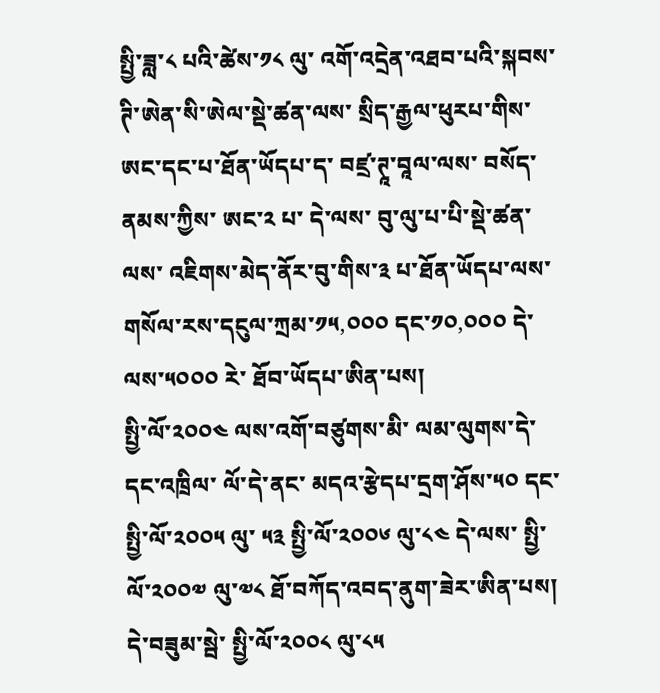སྤྱི་ཟླ་༨ པའི་ཚེས་༡༨ ལུ་ འགོ་འདྲེན་འཐབ་པའི་སྐབས་ ཊི་ཨེན་སི་ཨེལ་སྡེ་ཚན་ལས་ སྲིད་རྒྱལ་ཕུརཔ་གིས་ ཨང་དང་པ་ཐོན་ཡོདཔ་ད་ བཛྲ་ཊཱ་བཱལ་ལས་ བསོད་ནམས་ཀྱིས་ ཨང་༢ པ་ དེ་ལས་ བུ་ལུ་པ་པི་སྡེ་ཚན་ལས་ འཇིགས་མེད་ནོར་བུ་གིས་༣ པ་ཐོན་ཡོདཔ་ལས་ གསོལ་རས་དངུལ་ཀྲམ་༡༥,༠༠༠ དང་༡༠,༠༠༠ དེ་ལས་༥༠༠༠ རེ་ ཐོབ་ཡོདཔ་ཨིན་པས།
སྤྱི་ལོ་༢༠༠༤ ལས་འགོ་བཙུགས་མི་ ལམ་ལུགས་དེ་དང་འཁྲིལ་ ལོ་དེ་ནང་ མདའ་རྩེདཔ་དྲག་ཤོས་༥༠ དང་ སྤྱི་ལོ་༢༠༠༥ ལུ་ ༥༣ སྤྱི་ལོ་༢༠༠༦ ལུ་༨༤ དེ་ལས་ སྤྱི་ལོ་༢༠༠༧ ལུ་༧༨ ཐོ་བཀོད་འབད་ནུག་ཟེར་ཨིན་པས།
དེ་བཟུམ་སྦེ་ སྤྱི་ལོ་༢༠༠༨ ལུ་༨༥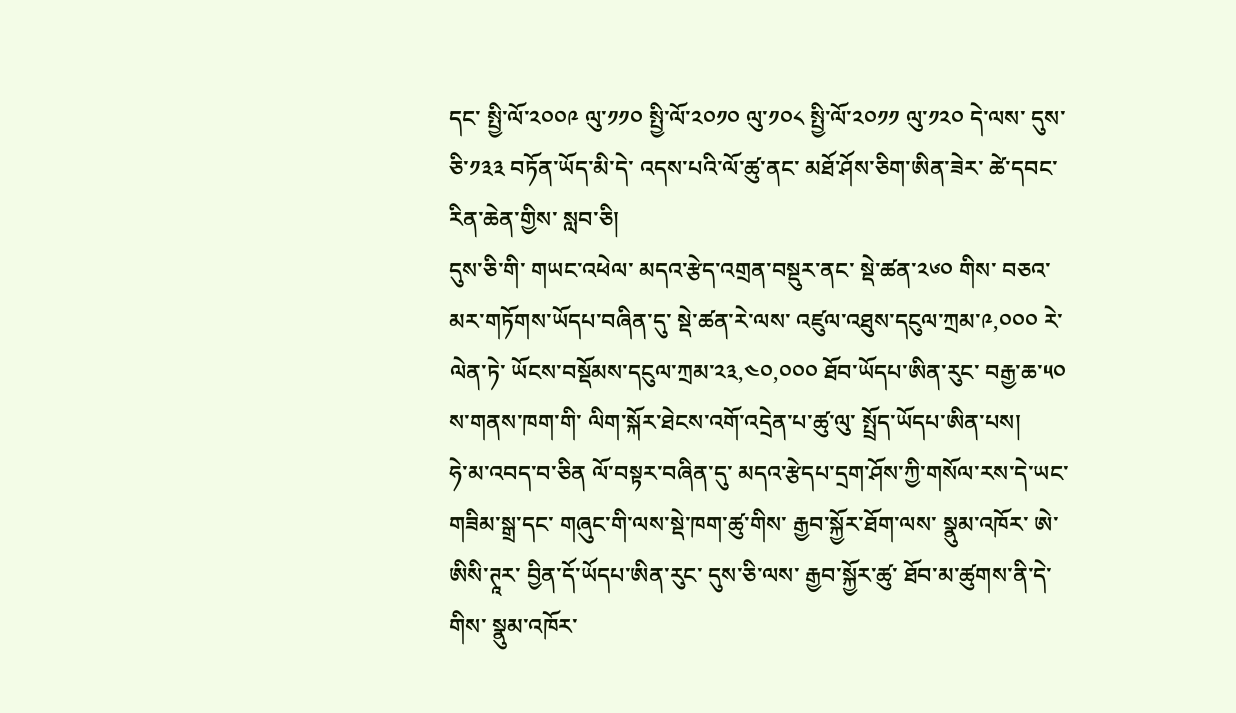དང་ སྤྱི་ལོ་༢༠༠༩ ལུ་༡༡༠ སྤྱི་ལོ་༢༠༡༠ ལུ་༡༠༨ སྤྱི་ལོ་༢༠༡༡ ལུ་༡༢༠ དེ་ལས་ དུས་ཅི་༡༣༣ བཏོན་ཡོད་མི་དེ་ འདས་པའི་ལོ་ཚུ་ནང་ མཐོ་ཤོས་ཅིག་ཨིན་ཟེར་ ཚེ་དབང་རིན་ཆེན་གྱིས་ སླབ་ཅི།
དུས་ཅི་གི་ གཡང་འཕེལ་ མདའ་རྩེད་འགྲན་བསྡུར་ནང་ སྡེ་ཚན་༢༦༠ གིས་ བཅའ་མར་གཏོགས་ཡོདཔ་བཞིན་དུ་ སྡེ་ཚན་རེ་ལས་ འཛུལ་འཐུས་དངུལ་ཀྲམ་༩,༠༠༠ རེ་ལེན་ཏེ་ ཡོངས་བསྡོམས་དངུལ་ཀྲམ་༢༣,༤༠,༠༠༠ ཐོབ་ཡོདཔ་ཨིན་རུང་ བརྒྱ་ཆ་༥༠  ས་གནས་ཁག་གི་ ལིག་སྐོར་ཐེངས་འགོ་འདྲེན་པ་ཚུ་ལུ་ སྤྲོད་ཡོདཔ་ཨིན་པས།
ཧེ་མ་འབད་བ་ཅིན ལོ་བསྟར་བཞིན་དུ་ མདའ་རྩེདཔ་དྲག་ཤོས་ཀྱི་གསོལ་རས་དེ་ཡང་ གཟིམ་སྒྲ་དང་ གཞུང་གི་ལས་སྡེ་ཁག་ཚུ་གིས་ རྒྱབ་སྐྱོར་ཐོག་ལས་ སྣུམ་འཁོར་ ཨེ་ཨིསི་ཊཱར་ བྱིན་དོ་ཡོདཔ་ཨིན་རུང་ དུས་ཅི་ལས་ རྒྱབ་སྐྱོར་ཚུ་ ཐོབ་མ་ཚུགས་ནི་དེ་གིས་ སྣུམ་འཁོར་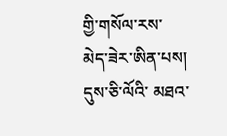གྱི་གསོལ་རས་ མེད་ཟེར་ཨིན་པས།
དུས་ཅི་ལོའི་ མཐའ་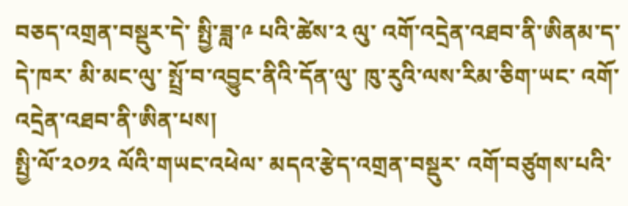བཅད་འགྲན་བསྡུར་དེ་ སྤྱི་ཟླ་༩ པའི་ཚེས་༢ ལུ་ འགོ་འདྲེན་འཐབ་ནི་ཨིནམ་ད་ དེ་ཁར་ མི་མང་ལུ་ སྤྲོ་བ་འབྱུང་ནིའི་དོན་ལུ་ ཁུ་རུའི་ལས་རིམ་ཅིག་ཡང་ འགོ་འདྲེན་འཐབ་ནི་ཨིན་པས།
སྤྱི་ལོ་༢༠༡༢ ལོའི་གཡང་འཕེལ་ མདའ་རྩེད་འགྲན་བསྡུར་ འགོ་བཙུགས་པའི་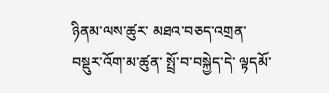ཉིནམ་ལས་ཚུར་ མཐའ་བཅད་འགྲན་བསྡུར་འོག་མ་ཚུན་ སྤྲོ་བ་བསྐྱེད་དེ་ ལྟདམོ་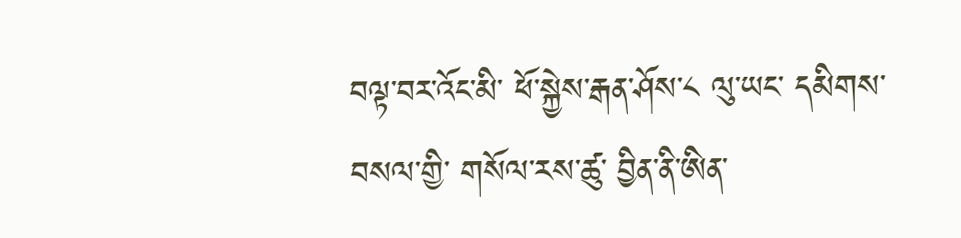བལྟ་བར་འོང་མི་ ཕོ་སྐྱེས་རྒན་ཤོས་༨ ལུ་ཡང་ དམིགས་བསལ་གྱི་ གསོལ་རས་ཚུ་ བྱིན་ནི་ཨིན་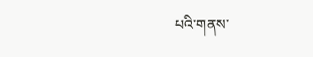པའི་གནས་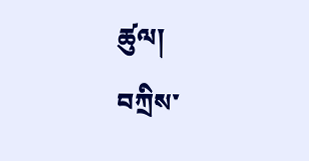ཚུལ།
བཀྲིས་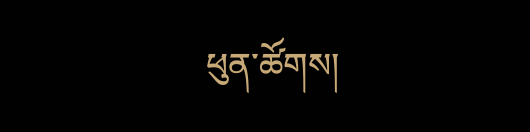ཕུན་ཚོགས།